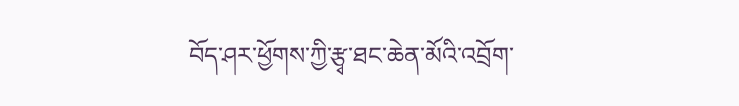བོད་ཤར་ཕྱོགས་ཀྱི་རྩྭ་ཐང་ཆེན་མོའི་འབྲོག་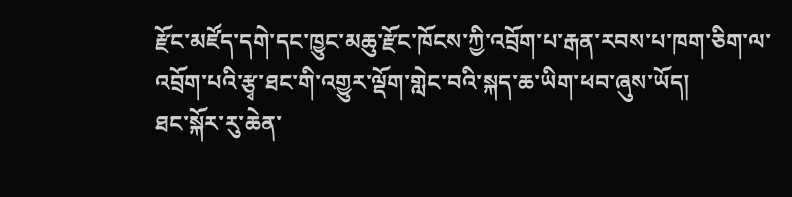རྫོང་མཛོད་དགེ་དང་ཁྱུང་མཆུ་རྫོང་ཁོངས་ཀྱི་འབྲོག་པ་རྒན་རབས་པ་ཁག་ཅིག་ལ་འབྲོག་པའི་རྩྭ་ཐང་གི་འགྱུར་ལྡོག་གླེང་བའི་སྐད་ཆ་ཡིག་ཕབ་ཞུས་ཡོད།
ཐང་སྐོར་རུ་ཆེན་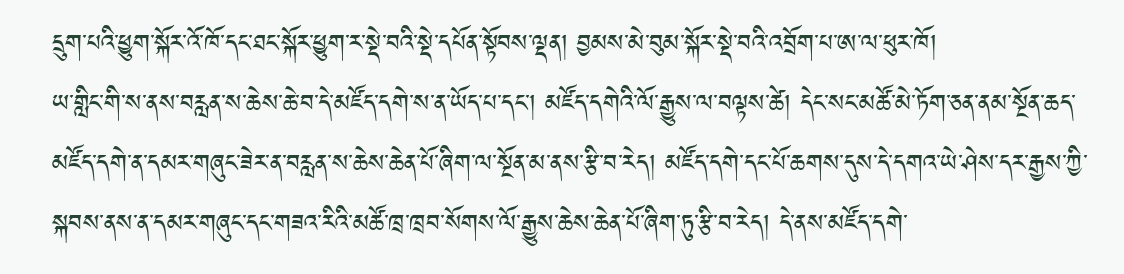དྲུག་པའི་ཕྱུག་སྐོར་འོ་ཁོ་དང་ཐང་སྐོར་ཕྱུག་ར་སྡེ་བའི་སྡེ་དཔོན་སྟོབས་ལྡན། བྱམས་མེ་བུམ་སྐོར་སྡེ་བའི་འབྲོག་པ་ཨ་ལ་ཕུར་ཁོ།
ཡ་གླིང་གི་ས་ནས་བརླན་ས་ཆེས་ཆེ་བ་དེ་མཛོད་དགེ་ས་ན་ཡོད་པ་དང་། མཛོད་དགེའི་ལོ་རྒྱུས་ལ་བལྟས་ཚེ། དེང་སང་མཚོ་མེ་ཏོག་ཅན་ནམ་སྔོན་ཆད་མཛོད་དགེ་ན་དམར་གཞུང་ཟེར་ན་བརླན་ས་ཆེས་ཆེན་པོ་ཞིག་ལ་སྔོན་མ་ནས་རྩི་བ་རེད། མཛོད་དགེ་དང་པོ་ཆགས་དུས་དེ་དགའ་ཡེ་ཤེས་དར་རྒྱས་ཀྱི་སྐབས་ནས་ན་དམར་གཞུང་དང་གཟའ་རིའི་མཚོ་ཁྲ་ཁྲབ་སོགས་ལོ་རྒྱུས་ཆེས་ཆེན་པོ་ཞིག་ཏུ་རྩི་བ་རེད། དེ་ནས་མཛོད་དགེ་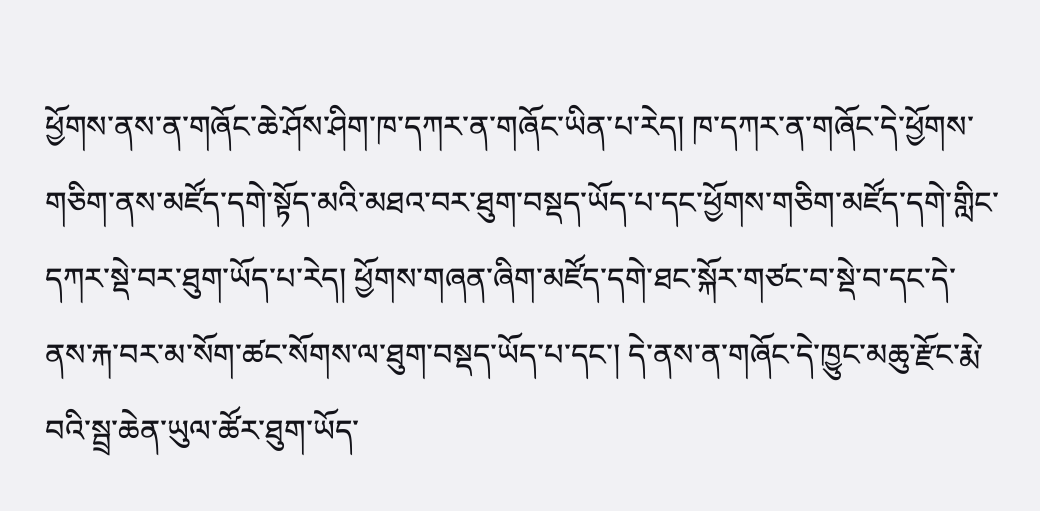ཕྱོགས་ནས་ན་གཞོང་ཆེ་ཤོས་ཤིག་ཁ་དཀར་ན་གཞོང་ཡིན་པ་རེད། ཁ་དཀར་ན་གཞོང་དེ་ཕྱོགས་གཅིག་ནས་མཛོད་དགེ་སྟོད་མའི་མཐའ་བར་ཐུག་བསྡད་ཡོད་པ་དང་ཕྱོགས་གཅིག་མཛོད་དགེ་གླིང་དཀར་སྡེ་བར་ཐུག་ཡོད་པ་རེད། ཕྱོགས་གཞན་ཞིག་མཛོད་དགེ་ཐང་སྐོར་གཙང་བ་སྡེ་བ་དང་དེ་ནས་རྐ་བར་མ་སོག་ཚང་སོགས་ལ་ཐུག་བསྡད་ཡོད་པ་དང་། དེ་ནས་ན་གཞོང་དེ་ཁྱུང་མཆུ་རྫོང་རྨེ་བའི་སྦྲ་ཆེན་ཡུལ་ཚོར་ཐུག་ཡོད་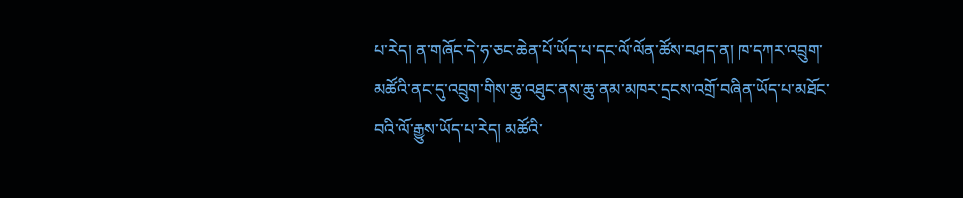པ་རེད། ན་གཞོང་དེ་ཧ་ཅང་ཆེན་པོ་ཡོད་པ་དང་ལོ་ལོན་ཚོས་བཤད་ན། ཁ་དཀར་འབྲུག་མཚོའི་ནང་དུ་འབྲུག་གིས་ཆུ་འཐུང་ནས་ཆུ་ནམ་མཁར་དྲངས་འགྲོ་བཞིན་ཡོད་པ་མཐོང་བའི་ལོ་རྒྱུས་ཡོད་པ་རེད། མཚོའི་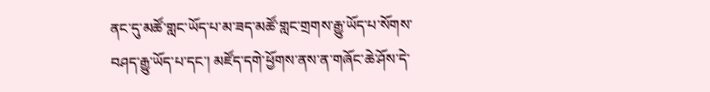ནང་དུ་མཚོ་གླང་ཡོད་པ་མ་ཟད་མཚོ་གླང་གྲགས་རྒྱུ་ཡོད་པ་སོགས་བཤད་རྒྱུ་ཡོད་པ་དང་། མཛོད་དགེ་ཕྱོགས་ནས་ན་གཞོང་ཆེ་ཤོས་དེ་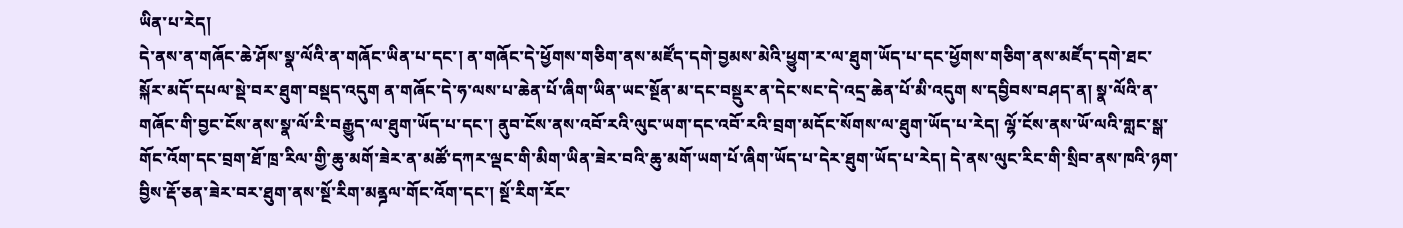ཡིན་པ་རེད།
དེ་ནས་ན་གཞོང་ཆེ་ཤོས་སྣ་ལོའི་ན་གཞོང་ཡིན་པ་དང་། ན་གཞོང་དེ་ཕྱོགས་གཅིག་ནས་མཛོད་དགེ་བྱམས་མེའི་ཕྱུག་ར་ལ་ཐུག་ཡོད་པ་དང་ཕྱོགས་གཅིག་ནས་མཛོད་དགེ་ཐང་སྐོར་མདོ་དཔལ་སྡེ་བར་ཐུག་བསྡད་འདུག ན་གཞོང་དེ་ཧ་ལས་པ་ཆེན་པོ་ཞིག་ཡིན་ཡང་སྔོན་མ་དང་བསྡུར་ན་དེང་སང་དེ་འདྲ་ཆེན་པོ་མི་འདུག ས་དབྱིབས་བཤད་ན། སྣ་ལོའི་ན་གཞོང་གི་བྱང་ངོས་ནས་སྣ་ལོ་རི་བརྒྱུད་ལ་ཐུག་ཡོད་པ་དང་། ནུབ་ངོས་ནས་འབོ་རའི་ལུང་ཡག་དང་འབོ་རའི་བྲག་མདོང་སོགས་ལ་ཐུག་ཡོད་པ་རེད། ལྷོ་ངོས་ནས་ཡོ་ལའི་གླང་སྒ་གོང་འོག་དང་བྲག་ཐོ་ཁྲ་རིལ་གྱི་ཆུ་མགོ་ཟེར་ན་མཚོ་དཀར་ལྡང་གི་མིག་ཡིན་ཟེར་བའི་ཆུ་མགོ་ཡག་པོ་ཞིག་ཡོད་པ་དེར་ཐུག་ཡོད་པ་རེད། དེ་ནས་ལུང་རིང་གི་སྲིབ་ནས་ཁའི་ཉག་བྱིས་རྡོ་ཅན་ཟེར་བར་ཐུག་ནས་སྔོ་རིག་མནྜལ་གོང་འོག་དང་། སྔོ་རིག་རོང་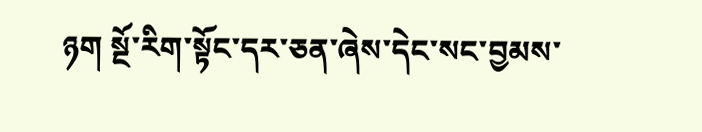ཉག སྔོ་རིག་སྟོང་དར་ཅན་ཞེས་དེང་སང་བྱམས་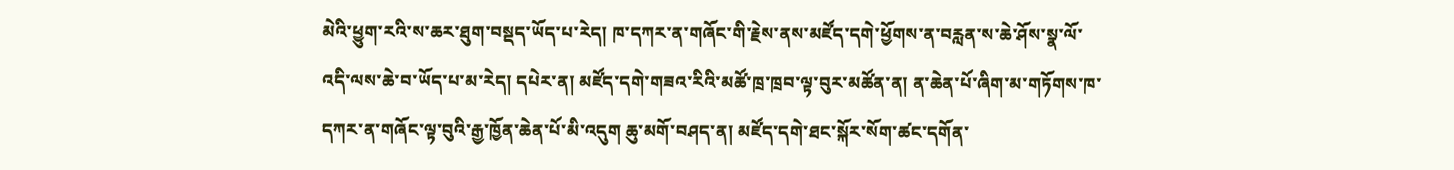མེའི་ཕྱུག་རའི་ས་ཆར་ཐུག་བསྡད་ཡོད་པ་རེད། ཁ་དཀར་ན་གཞོང་གི་རྗེས་ནས་མཛོད་དགེ་ཕྱོགས་ན་བརླན་ས་ཆེ་ཤོས་སྣ་ལོ་འདི་ལས་ཆེ་བ་ཡོད་པ་མ་རེད། དཔེར་ན། མཛོད་དགེ་གཟའ་རིའི་མཚོ་ཁྲ་ཁྲབ་ལྟ་བུར་མཚོན་ན། ན་ཆེན་པོ་ཞིག་མ་གཏོགས་ཁ་དཀར་ན་གཞོང་ལྟ་བུའི་རྒྱ་ཁྱོན་ཆེན་པོ་མི་འདུག ཆུ་མགོ་བཤད་ན། མཛོད་དགེ་ཐང་སྐོར་སོག་ཚང་དགོན་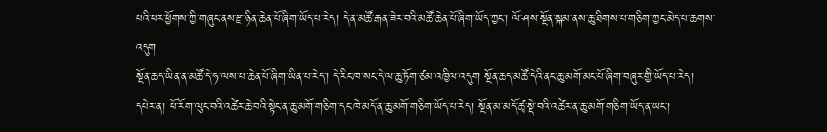པའི་ཕར་ཕྱོགས་ཀྱི་གཞུང་ནས་རྫ་ཉིན་ཆེན་པོ་ཞིག་ཡོད་པ་རེད། དེ་ན་མཚོ་རྒན་ཟེར་བའི་མཚོ་ཆེན་པོ་ཞིག་ཡོད་ཀྱང་། ལོ་ཤས་སྔོན་སྐམ་ནས་ཆུ་ཐིགས་པ་གཅིག་ཀྱང་མེད་པ་ཆགས་འདུག
སྔོན་ཆད་ཡིན་ན་མཚོ་དེ་ཧ་ལས་པ་ཆེན་པོ་ཞིག་ཡིན་པ་རེད་། དེ་རིང་ཁ་སང་དེ་ལ་ཆུ་ཏོག་ཙམ་འཁྱིལ་འདུག སྔོན་ཆད་མཚོ་དེའི་ནང་ཆུ་མགོ་མང་པོ་ཞིག་བཞུར་གྱི་ཡོད་པ་རེད། དཔེར་ན། ཕོ་རོག་ལུང་བའི་འཚེར་ཆེ་བའི་སྟེང་ན་ཆུ་མགོ་གཅིག་དང་ཁེ་མདོ་ན་ཆུ་མགོ་གཅིག་ཡོད་པ་རེད། སྔོན་མ་མདོ་ཚྭ་སྡེ་བའི་འཚེར་ན་ཆུ་མགོ་གཅིག་ཡོད་ན་ཡང་།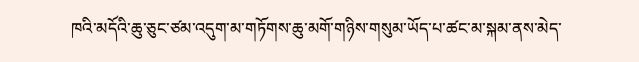ཁའི་མདོའི་ཆུ་ཅུང་ཙམ་འདུག་མ་གཏོགས་ཆུ་མགོ་གཉིས་གསུམ་ཡོད་པ་ཚང་མ་སྐམ་ནས་མེད་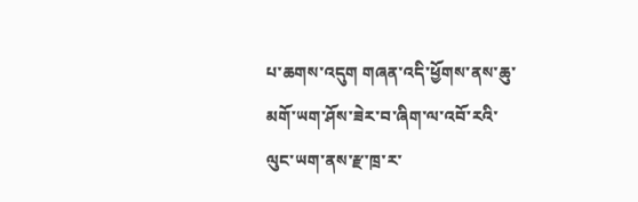པ་ཆགས་འདུག གཞན་འདི་ཕྱོགས་ནས་ཆུ་མགོ་ཡག་ཤོས་ཟེར་བ་ཞིག་ལ་འབོ་རའི་ལུང་ཡག་ནས་རྫ་ཁྲ་ར་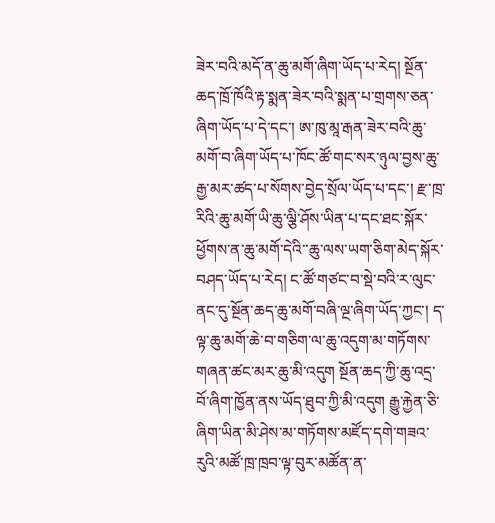ཟེར་བའི་མདོ་ན་ཆུ་མགོ་ཞིག་ཡོད་པ་རེད། སྔོན་ཆད་ཁྲོ་ཁོའི་རྟ་སྨན་ཟེར་བའི་སྨན་པ་གྲགས་ཅན་ཞིག་ཡོད་པ་དེ་དང་། ཨ་ཁུ་མཱ་རྒན་ཟེར་བའི་ཆུ་མགོ་བ་ཞིག་ཡོད་པ་ཁོང་ཚོ་གང་སར་ཉུལ་བྱས་ཆུ་རྒྱ་མར་ཚད་པ་སོགས་བྱེད་སྲོལ་ཡོད་པ་དང་། རྫ་ཁྲ་རིའི་ཆུ་མགོ་ཡི་ཆུ་ལྕི་ཤོས་ཡིན་པ་དང་ཐང་སྐོར་ཕྱོགས་ན་ཆུ་མགོ་དེའི་་ཆུ་ལས་ཡག་ཅིག་མེད་སྐོར་བཤད་ཡོད་པ་རེད། ང་ཚོ་གཙང་བ་སྡེ་བའི་ར་ལུང་ནང་དུ་སྔོན་ཆད་ཆུ་མགོ་བཞི་ལྔ་ཞིག་ཡོད་ཀྱང་། ད་ལྟ་ཆུ་མགོ་ཆེ་བ་གཅིག་ལ་ཆུ་འདུག་མ་གཏོགས་གཞན་ཚང་མར་ཆུ་མི་འདུག སྔོན་ཆད་ཀྱི་ཆུ་འདྲ་བོ་ཞིག་ཁྱོན་ནས་ཡོད་ཐུབ་ཀྱི་མི་འདུག རྒྱུ་རྐྱེན་ཅི་ཞིག་ཡིན་མི་ཤེས་མ་གཏོགས་མཛོད་དགེ་གཟའ་རུའི་མཚོ་ཁྲ་ཁྲབ་ལྟ་བུར་མཚོན་ན་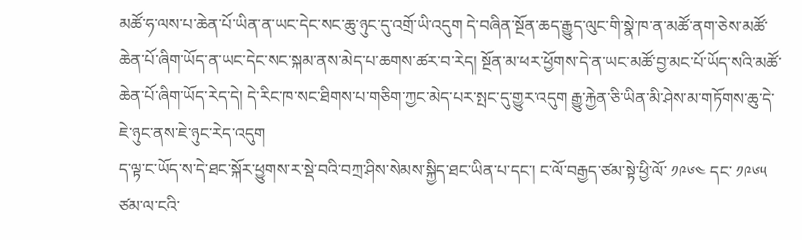མཚོ་ཧ་ལས་པ་ཆེན་པོ་ཡིན་ན་ཡང་དེང་སང་ཆུ་ཉུང་དུ་འགྲོ་ཡི་འདུག དེ་བཞིན་སྔོན་ཆད་རྒྱུད་ལུང་གི་སྣེ་ཁ་ན་མཚོ་ནག་ཅེས་མཚོ་ཆེན་པོ་ཞིག་ཡོད་ན་ཡང་དེང་སང་སྐམ་ནས་མེད་པ་ཆགས་ཚར་བ་རེད། སྔོན་མ་ཕར་ཕྱོགས་དེ་ན་ཡང་མཚོ་བྱ་མང་པོ་ཡོད་སའི་མཚོ་ཆེན་པོ་ཞིག་ཡོད་རེད་དེ། དེ་རིང་ཁ་སང་ཐིགས་པ་གཅིག་ཀྱང་མེད་པར་སྤང་དུ་གྱུར་འདུག རྒྱུ་རྐྱེན་ཅི་ཡིན་མི་ཤེས་མ་གཏོགས་ཆུ་དེ་ཇེ་ཉུང་ནས་ཇེ་ཉུང་རེད་འདུག
ད་ལྟ་ང་ཡོད་ས་དེ་ཐང་སྐོར་ཕྱུགས་ར་སྡེ་བའི་བཀྲ་ཤིས་སེམས་སྐྱིད་ཐང་ཡིན་པ་དང་། ང་ལོ་བརྒྱད་ཙམ་སྟེ་ཕྱི་ལོ་ ༡༩༦༤ དང་ ༡༩༦༥ ཙམ་ལ་ངའི་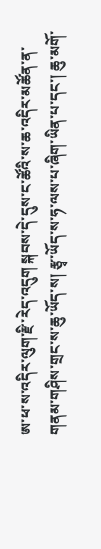ཨ་ཕ་ས་འདིར་ལུག་རྫི་རེད་འདུག སྐབས་དེ་དུས་ང་ཚོའི་ས་ཆ་འདིར་མཚོན་ན་གནམ་གཤིས་གྲང་ས་ཆུ་ཡོད་ས། རྩྭ་ཡོད་ས་ཧ་ལས་པ་ཞིག་ཡིན་པ་དང་། ཆུ་མགོ་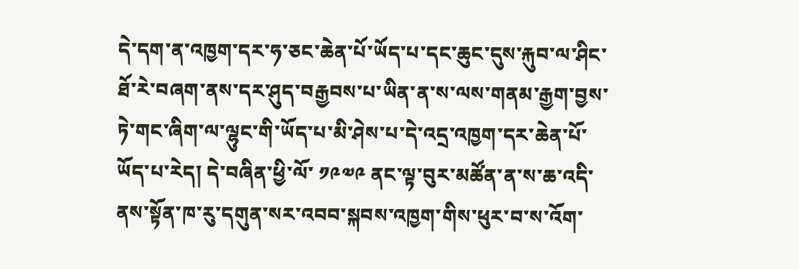དེ་དག་ན་འཁྱག་དར་ཧ་ཅང་ཆེན་པོ་ཡོད་པ་དང་ཆུང་དུས་རྐུབ་ལ་ཤིང་ཐོ་རེ་བཞག་ནས་དར་ཤུད་བརྒྱབས་པ་ཡིན་ན་ས་ལས་གནམ་རྒྱག་བྱས་ཏེ་གང་ཞིག་ལ་ལྷུང་གི་ཡོད་པ་མི་ཤེས་པ་དེ་འདྲ་འཁྱག་དར་ཆེན་པོ་ཡོད་པ་རེད། དེ་བཞིན་ཕྱི་ལོ་ ༡༩༧༩ ནང་ལྟ་བུར་མཚོན་ན་ས་ཆ་འདི་ནས་སྟོན་ཁ་རུ་དགུན་སར་འབབ་སྐབས་འཁྱག་གིས་ཕུར་བ་ས་འོག་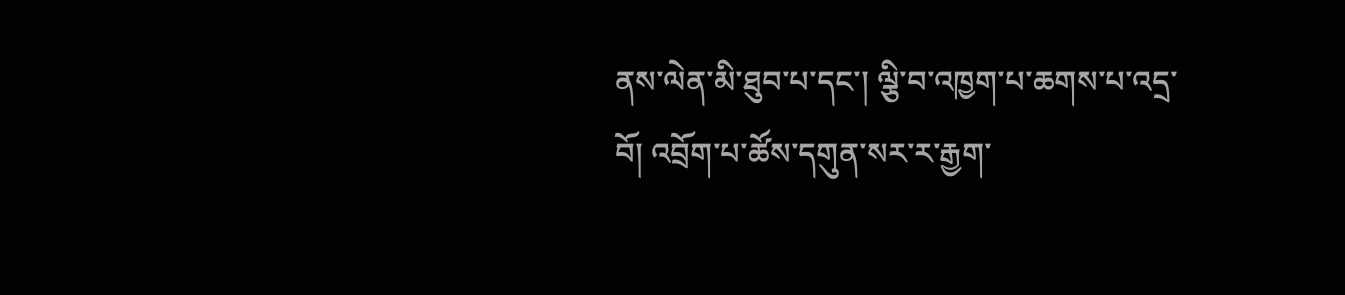ནས་ལེན་མི་ཐུབ་པ་དང་། ལྕི་བ་འཁྱག་པ་ཆགས་པ་འདྲ་བོ། འབྲོག་པ་ཚོས་དགུན་སར་ར་རྒྱག་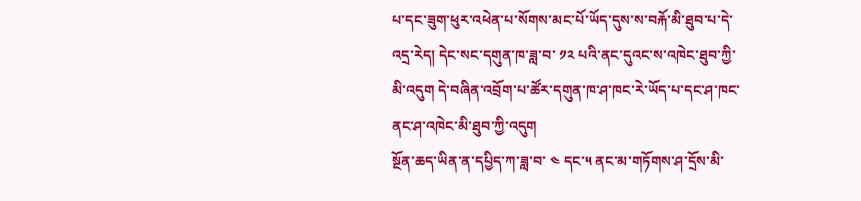པ་དང་ཟུག་ཕུར་འཕེན་པ་སོགས་མང་པོ་ཡོད་དུས་ས་བརྐོ་མི་ཐུབ་པ་དེ་འདྲ་རེད། དེང་སང་དགུན་ཁ་ཟླ་བ་ ༡༢ པའི་ནང་དུའང་ས་འཁེང་ཐུབ་ཀྱི་མི་འདུག དེ་བཞིན་འབྲོག་པ་ཚོར་དགུན་ཁ་ཤ་ཁང་རེ་ཡོད་པ་དང་ཤ་ཁང་ནང་ཤ་འཁེང་མི་ཐུབ་ཀྱི་འདུག
སྔོན་ཆད་ཡིན་ན་དཔྱིད་ཀ་ཟླ་བ་ ༤ དང་༥ ནང་མ་གཏོགས་ཤ་དྲོས་མི་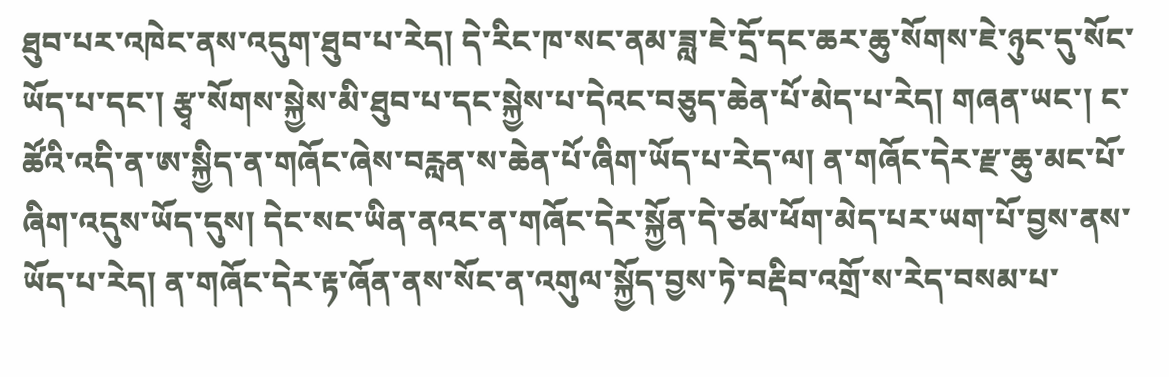ཐུབ་པར་འཁེང་ནས་འདུག་ཐུབ་པ་རེད། དེ་རིང་ཁ་སང་ནམ་ཟླ་ཇེ་དྲོ་དང་ཆར་ཆུ་སོགས་ཇེ་ཉུང་དུ་སོང་ཡོད་པ་དང་། རྩྭ་སོགས་སྐྱེས་མི་ཐུབ་པ་དང་སྐྱེས་པ་དེའང་བཅུད་ཆེན་པོ་མེད་པ་རེད། གཞན་ཡང་། ང་ཚོའི་འདི་ན་ཨ་སྐྱིད་ན་གཞོང་ཞེས་བརླན་ས་ཆེན་པོ་ཞིག་ཡོད་པ་རེད་ལ། ན་གཞོང་དེར་རྫ་ཆུ་མང་པོ་ཞིག་འདུས་ཡོད་དུས། དེང་སང་ཡིན་ནའང་ན་གཞོང་དེར་སྐྱོན་དེ་ཙམ་ཕོག་མེད་པར་ཡག་པོ་བྱས་ནས་ཡོད་པ་རེད། ན་གཞོང་དེར་རྟ་ཞོན་ནས་སོང་ན་འགུལ་སྐྱོད་བྱས་ཏེ་བརྡིབ་འགྲོ་ས་རེད་བསམ་པ་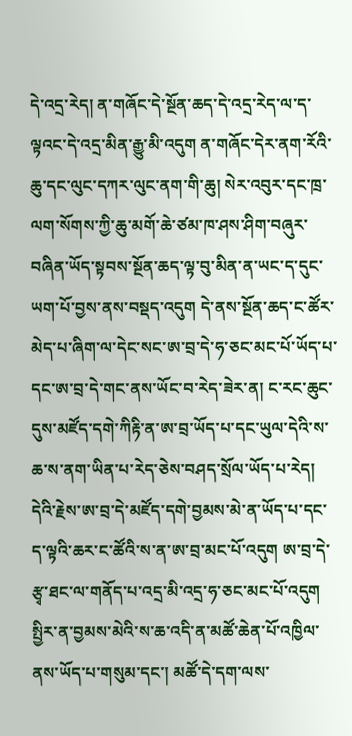དེ་འདྲ་རེད། ན་གཞོང་དེ་སྔོན་ཆད་དེ་འདྲ་རེད་ལ་ད་ལྟའང་དེ་འདྲ་མིན་རྒྱུ་མི་འདུག ན་གཞོང་དེར་ནག་རོའི་ཆུ་དང་ལུང་དཀར་ལུང་ནག་གི་ཆུ། སེར་འབུར་དང་ཁྲ་ལག་སོགས་ཀྱི་ཆུ་མགོ་ཆེ་ཙམ་ཁ་ཤས་ཤིག་བཞུར་བཞིན་ཡོད་སྟབས་སྔོན་ཆད་ལྟ་བུ་མིན་ན་ཡང་ད་དུང་ཡག་པོ་བྱས་ནས་བསྡད་འདུག དེ་ནས་སྔོན་ཆད་ང་ཚོར་མེད་པ་ཞིག་ལ་དེང་སང་ཨ་བྲ་དེ་ཧ་ཅང་མང་པོ་ཡོད་པ་དང་ཨ་བྲ་དེ་གང་ནས་ཡོང་བ་རེད་ཟེར་ན། ང་རང་ཆུང་དུས་མཛོད་དགེ་ཀིརྟི་ན་ཨ་བྲ་ཡོད་པ་དང་ཡུལ་དེའི་ས་ཆ་ས་ནག་ཡིན་པ་རེད་ཅེས་བཤད་སྲོལ་ཡོད་པ་རེད། དེའི་རྗེས་ཨ་བྲ་དེ་མཛོད་དགེ་བྱམས་མེ་ན་ཡོད་པ་དང་ད་ལྟའི་ཆར་ང་ཚོའི་ས་ན་ཨ་བྲ་མང་པོ་འདུག ཨ་བྲ་དེ་རྩྭ་ཐང་ལ་གནོད་པ་འདྲ་མི་འདྲ་ཧ་ཅང་མང་པོ་འདུག
སྤྱིར་ན་བྱམས་མེའི་ས་ཆ་འདི་ན་མཚོ་ཆེན་པོ་འཁྱིལ་ནས་ཡོད་པ་གསུམ་དང་། མཚོ་དེ་དག་ལས་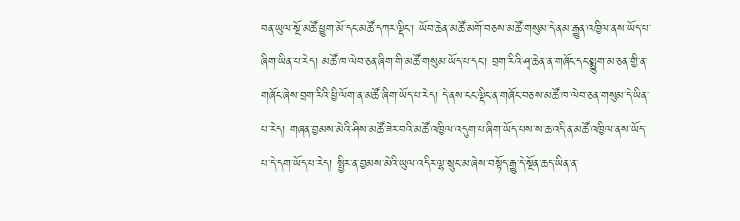བན་ཡུལ་སྔོ་མཚོ་ཕྱུག་མོ་དང་མཚོ་དཀར་ལྡིང་། ཡོབ་ཆེན་མཚོ་མགོ་བཅས་མཚོ་གསུམ་དེ་ནམ་རྒྱུན་འཁྱིལ་ནས་ཡོད་པ་ཞིག་ཡིན་པ་རེད། མཚོ་ཁ་ལེབ་ཅན་ཞིག་གི་མཚོ་གསུམ་ཡོད་པ་དང་། བྲག་རིའི་ཤྭ་ཆེན་ན་གཞོང་དང་སྨྱུག་མ་ཅན་གྱི་ན་གཞོང་ཞེས་བྲག་རིའི་ཕྱི་ལོག་ན་མཚོ་ཞིག་ཡོད་པ་རེད། དེ་ནས་ངང་ལྡིང་ན་གཞོང་བཅས་མཚོ་ཁ་ལེབ་ཅན་གསུམ་དེ་ཡིན་པ་རེད། གཞན་བྱམས་མེའི་ཤིས་མཚོ་ཟེར་བའི་མཚོ་འཁྱིལ་འདུག་པ་ཞིག་ཡོད་པས་ས་ཆ་འདི་ན་མཚོ་འཁྱིལ་ནས་ཡོད་པ་དེ་དག་ཡོད་པ་རེད། སྤྱིར་ན་བྱམས་མེའི་ཡུལ་འདིར་ལྷ་སྲུང་མ་ཞེས་བསྟོད་རྒྱུ་དེ་སྔོན་ཆད་ཡིན་ན་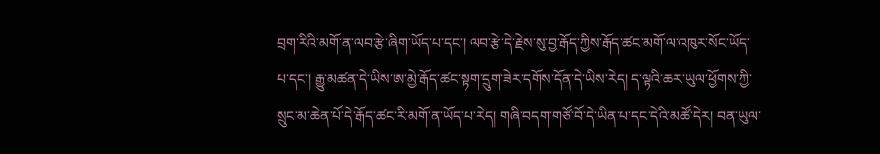བྲག་རིའི་མགོ་ན་ལབ་རྩེ་ཞིག་ཡོད་པ་དང་། ལབ་རྩེ་དེ་རྗེས་སུ་བྱ་རྒོད་ཀྱིས་རྒོད་ཚང་མགོ་ལ་འཁུར་སོང་ཡོད་པ་དང་། རྒྱུ་མཚན་དེ་ཡིས་ཨ་མྱེ་རྒོད་ཚང་སྟག་དྲུག་ཟེར་དགོས་དོན་དེ་ཡིས་རེད། ད་ལྟའི་ཆར་ཡུལ་ཕྱོགས་ཀྱི་སྲུང་མ་ཆེན་པོ་དེ་རྒོད་ཚང་རི་མགོ་ན་ཡོད་པ་རེད། གཞི་བདག་གཙོ་བོ་དེ་ཡིན་པ་དང་དེའི་མཚོ་དེར། བན་ཡུལ་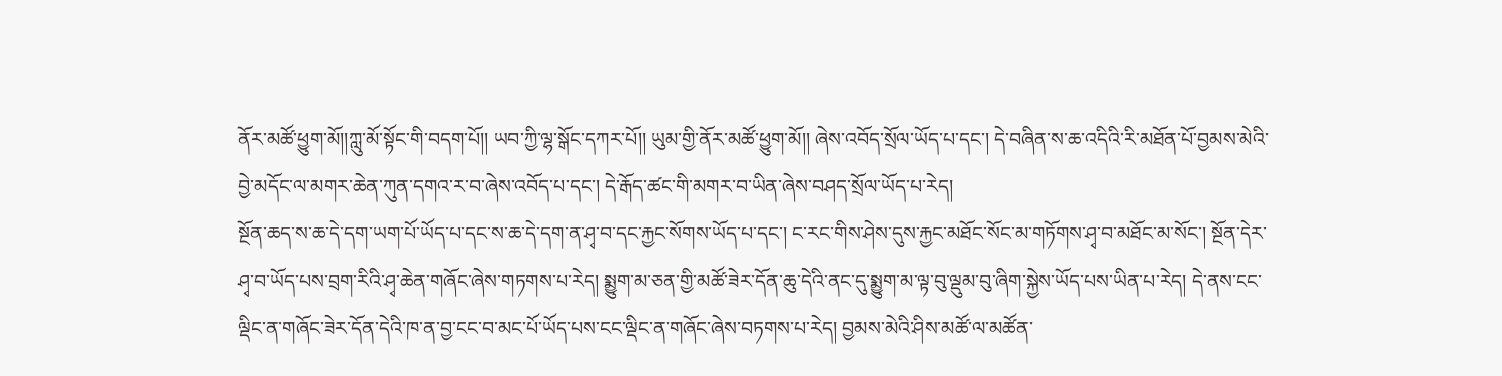ནོར་མཚོ་ཕྱུག་མོ།།ཀླུ་མོ་སྟོང་གི་བདག་པོ།། ཡབ་ཀྱི་ལྷ་སྒོང་དཀར་པོ།། ཡུམ་གྱི་ནོར་མཚོ་ཕྱུག་མོ།། ཞེས་འབོད་སྲོལ་ཡོད་པ་དང་། དེ་བཞིན་ས་ཆ་འདིའི་རི་མཐོན་པོ་བྱམས་མེའི་བྱེ་མདོང་ལ་མགར་ཆེན་ཀུན་དགའ་ར་བ་ཞེས་འབོད་པ་དང་། དེ་རྒོད་ཚང་གི་མགར་བ་ཡིན་ཞེས་བཤད་སྲོལ་ཡོད་པ་རེད།
སྔོན་ཆད་ས་ཆ་དེ་དག་ཡག་པོ་ཡོད་པ་དང་ས་ཆ་དེ་དག་ན་ཤྭ་བ་དང་རྐྱང་སོགས་ཡོད་པ་དང་། ང་རང་གིས་ཤེས་དུས་རྐྱང་མཐོང་སོང་མ་གཏོགས་ཤྭ་བ་མཐོང་མ་སོང་། སྔོན་དེར་ཤྭ་བ་ཡོད་པས་བྲག་རིའི་ཤྭ་ཆེན་གཞོང་ཞེས་གཏགས་པ་རེད། སྨྱུག་མ་ཅན་གྱི་མཚོ་ཟེར་དོན་ཆུ་དེའི་ནང་དུ་སྨྱུག་མ་ལྟ་བུ་ལྡུམ་བུ་ཞིག་སྐྱེས་ཡོད་པས་ཡིན་པ་རེད། དེ་ནས་ངང་ལྡིང་ན་གཞོང་ཟེར་དོན་དེའི་ཁ་ན་བྱ་ངང་བ་མང་པོ་ཡོད་པས་ངང་ལྡིང་ན་གཞོང་ཞེས་བཏགས་པ་རེད། བྱམས་མེའི་ཤིས་མཚོ་ལ་མཚོན་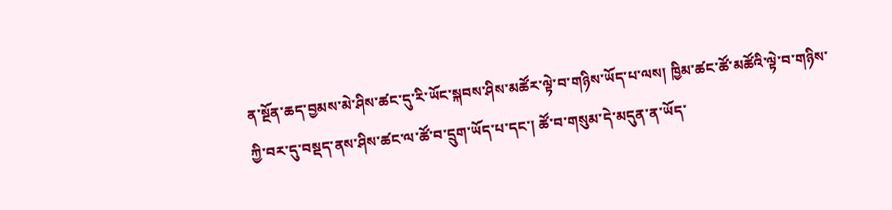ན་སྔོན་ཆད་བྱམས་མེ་ཤིས་ཚང་དུ་རི་ཡོང་སྐབས་ཤིས་མཚོར་ལྟེ་བ་གཉིས་ཡོད་པ་ལས། ཁྱིམ་ཚང་ཚོ་མཚོའི་ལྟེ་བ་གཉིས་ཀྱི་བར་དུ་བསྡད་ནས་ཤིས་ཚང་ལ་ཚོ་བ་དྲུག་ཡོད་པ་དང་། ཚོ་བ་གསུམ་དེ་མདུན་ན་ཡོད་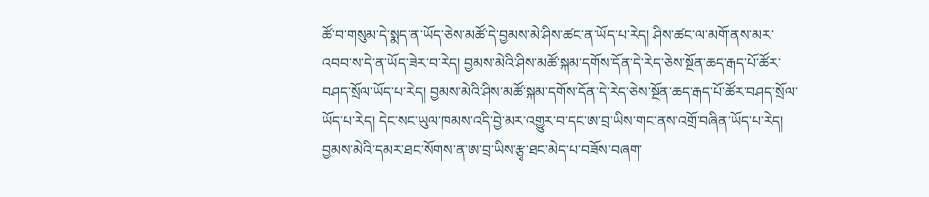ཚོ་བ་གསུམ་དེ་སྨད་ན་ཡོད་ཅེས་མཚོ་དེ་བྱམས་མེ་ཤིས་ཚང་ན་ཡོད་པ་རེད། ཤིས་ཚང་ལ་མགོ་ནས་མར་འབབ་ས་དེ་ན་ཡོད་ཟེར་བ་རེད། བྱམས་མེའི་ཤིས་མཚོ་སྐམ་དགོས་དོན་དེ་རེད་ཅེས་སྔོན་ཆད་རྒད་པོ་ཚོར་བཤད་སྲོལ་ཡོད་པ་རེད། བྱམས་མེའི་ཤིས་མཚོ་སྐམ་དགོས་དོན་དེ་རེད་ཅེས་སྔོན་ཆད་རྒད་པོ་ཚོར་བཤད་སྲོལ་ཡོད་པ་རེད། དེང་སང་ཡུལ་ཁམས་འདི་བྱེ་མར་འགྱུར་བ་དང་ཨ་བྲ་ཡིས་གང་ནས་འགྲོ་བཞིན་ཡོད་པ་རེད། བྱམས་མེའི་དམར་ཐང་སོགས་ན་ཨ་བྲ་ཡིས་རྩྭ་ཐང་མེད་པ་བཟོས་བཞག་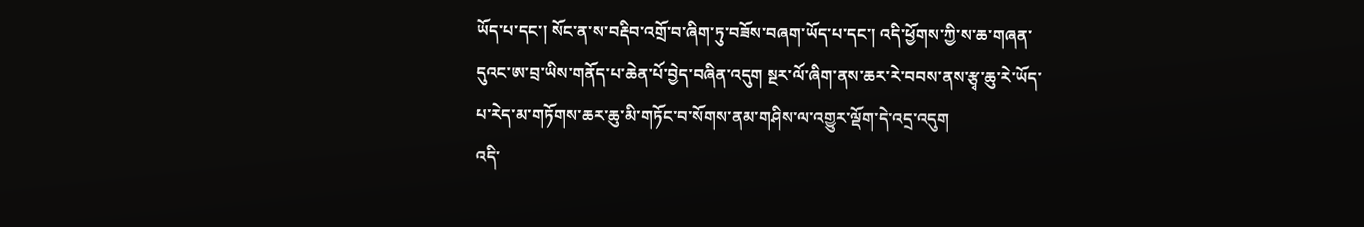ཡོད་པ་དང་། སོང་ན་ས་བརྡིབ་འགྲོ་བ་ཞིག་ཏུ་བཟོས་བཞག་ཡོད་པ་དང་། འདི་ཕྱོགས་ཀྱི་ས་ཆ་གཞན་དུའང་ཨ་བྲ་ཡིས་གནོད་པ་ཆེན་པོ་བྱེད་བཞིན་འདུག སྔར་ལོ་ཞིག་ནས་ཆར་རེ་བབས་ནས་རྩྭ་ཆུ་རེ་ཡོད་པ་རེད་མ་གཏོགས་ཆར་ཆུ་མི་གཏོང་བ་སོགས་ནམ་གཤིས་ལ་འགྱུར་ལྡོག་དེ་འདྲ་འདུག
འདི་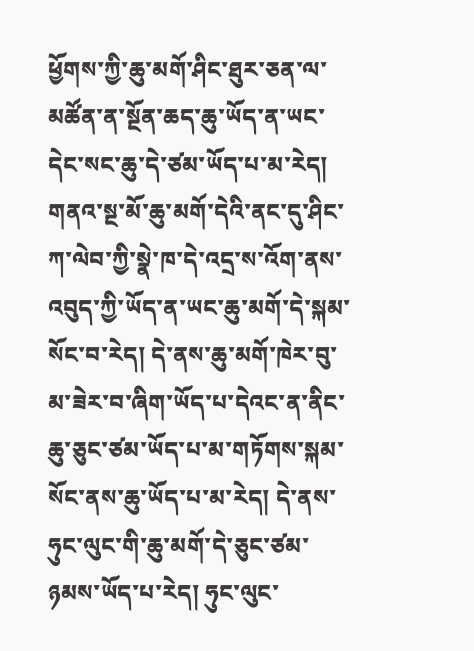ཕྱོགས་ཀྱི་ཆུ་མགོ་ཤིང་ཐུར་ཅན་ལ་མཚོན་ན་སྔོན་ཆད་ཆུ་ཡོད་ན་ཡང་དེང་སང་ཆུ་དེ་ཙམ་ཡོད་པ་མ་རེད། གནའ་སྔ་མོ་ཆུ་མགོ་དེའི་ནང་དུ་ཤིང་ཀ་ལེབ་ཀྱི་སྣེ་ཁ་དེ་འདྲ་ས་འོག་ནས་འབུད་ཀྱི་ཡོད་ན་ཡང་ཆུ་མགོ་དེ་སྐམ་སོང་བ་རེད། དེ་ནས་ཆུ་མགོ་ཁེར་བུ་མ་ཟེར་བ་ཞིག་ཡོད་པ་དེའང་ན་ནིང་ཆུ་ཅུང་ཙམ་ཡོད་པ་མ་གཏོགས་སྐམ་སོང་ནས་ཆུ་ཡོད་པ་མ་རེད། དེ་ནས་ཧུང་ལུང་གི་ཆུ་མགོ་དེ་ཅུང་ཙམ་ཉམས་ཡོད་པ་རེད། ཧུང་ལུང་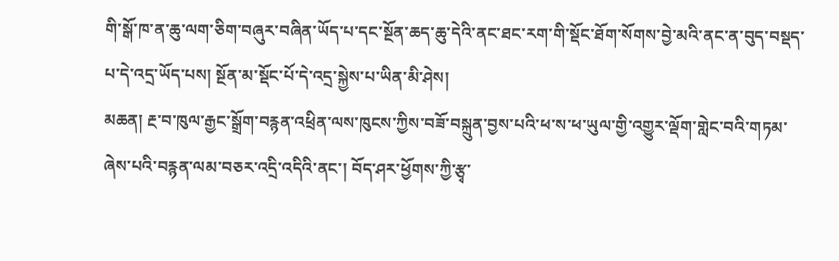གི་སྒོ་ཁ་ན་ཆུ་ལག་ཅིག་བཞུར་བཞིན་ཡོད་པ་དང་སྔོན་ཆད་ཆུ་དེའི་ནང་ཐང་རག་གི་སྡོང་ཐོག་སོགས་བྱེ་མའི་ནང་ན་བུད་བསྡད་པ་དེ་འདྲ་ཡོད་པས། སྔོན་མ་སྡོང་པོ་དེ་འདྲ་སྐྱེས་པ་ཡིན་མི་ཤེས།
མཆན། རྔ་བ་ཁུལ་རྒྱང་སྒྲོག་བརྙན་འཕྲིན་ལས་ཁུངས་ཀྱིས་བཟོ་བསྐྲུན་བྱས་པའི་ཕ་ས་ཕ་ཡུལ་གྱི་འགྱུར་ལྡོག་གླེང་བའི་གཏམ་ཞེས་པའི་བརྙན་ལམ་བཅར་འདྲི་འདིའི་ནང་། བོད་ཤར་ཕྱོགས་ཀྱི་རྩྭ་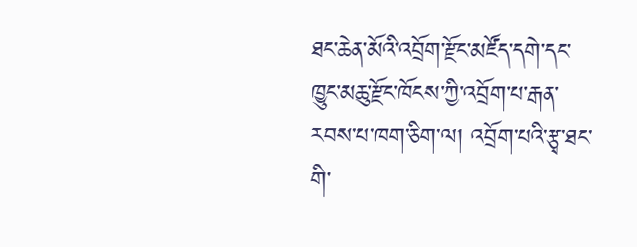ཐང་ཆེན་མོའི་འབྲོག་རྫོང་མཛོད་དགེ་དང་ཁྱུང་མཆུ་རྫོང་ཁོངས་ཀྱི་འབྲོག་པ་རྒན་རབས་པ་ཁག་ཅིག་ལ། འབྲོག་པའི་རྩྭ་ཐང་གི་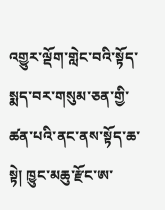འགྱུར་ལྡོག་གླེང་བའི་སྟོད་སྨད་བར་གསུམ་ཅན་གྱི་ཚན་པའི་ནང་ནས་སྟོད་ཆ་སྟེ། ཁྱུང་མཆུ་རྫོང་ཨ་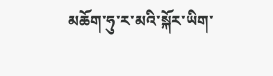མཆོག་ཧུ་ར་མའི་སྐོར་ཡིག་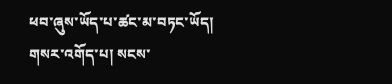ཕབ་ཞུས་ཡོད་པ་ཚང་མ་བཏང་ཡོད།
གསར་འགོད་པ། སངས་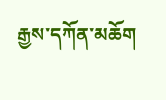རྒྱས་དཀོན་མཆོག